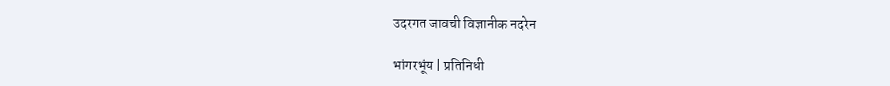उदरगत जावची विज्ञानीक नदरेन

भांगरभूंय | प्रतिनिधी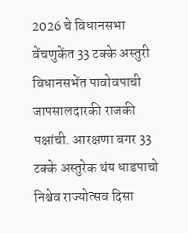2026 चे विधानसभा वेंचणुकेंत 33 टक्के अस्तुरी विधानसभेंत पावोवपाची जापसालदारकी राजकी पक्षांची. आरक्षणा बगर 33 टक्के अस्तुरेक थंय धाडपाचो निश्चेव राज्योत्सव दिसा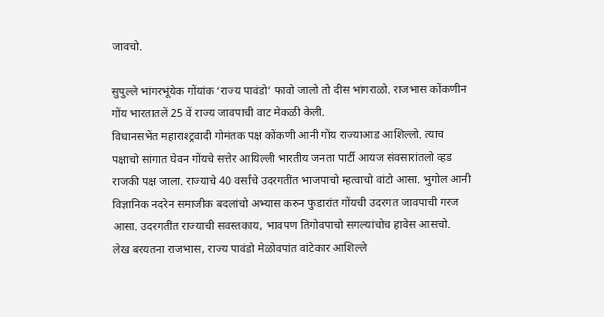जावचो.

सुपुल्ले भांगरभूंयेक गोंयांक ‘राज्य पावंडो’ फावो जालो तो दीस भांगराळो. राजभास कोंकणीन गोंय भारतातलें 25 वें राज्य जावपाची वाट मेकळी केली.
विधानसभेंत महाराश्ट्रवादी गोमंतक पक्ष कोंकणी आनी गोंय राज्याआड आशिल्लो. त्याच पक्षाचो सांगात घेवन गोंयचे सत्तेर आयिल्ली भारतीय जनता पार्टी आयज संवसारांतलो व्हड राजकी पक्ष जाला. राज्याचे 40 वर्सांचे उदरगतींत भाजपाचो म्हत्वाचो वांटो आसा. भुगोल आनी विज्ञानिक नदरेन समाजीक बदलांचो अभ्यास करुन फुडारांत गोंयची उदरगत जावपाची गरज आसा. उदरगतींत राज्याची सवस्तकाय, भावपण तिगोवपाचो सगल्यांचोच हावेस आसचो.
लेख बरयतना राजभास, राज्य पावंडो मेळोवपांत वांटेकार आशिल्ले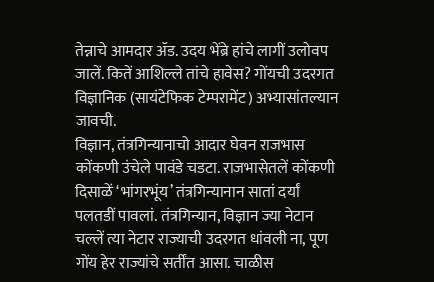तेन्नाचे आमदार ॲड. उदय भेंब्रे हांचे लागीं उलोवप जालें. कितें आशिल्ले तांचे हावेस? गोंयची उदरगत विज्ञानिक (सायंटेफिक टेम्परामेंट) अभ्यासांतल्यान जावची.
विज्ञान, तंत्रगिन्यानाचो आदार घेवन राजभास कोंकणी उंचेले पावंडे चडटा. राजभासेतलें कोंकणी दिसाळें ‘भांगरभूंय’ तंत्रगिन्यानान सातां दर्यां पलतडीं पावलां. तंत्रगिन्यान, विज्ञान ज्या नेटान चल्लें त्या नेटार राज्याची उदरगत धांवली ना, पूण गोंय हेर राज्यांचे सर्तींत आसा. चाळीस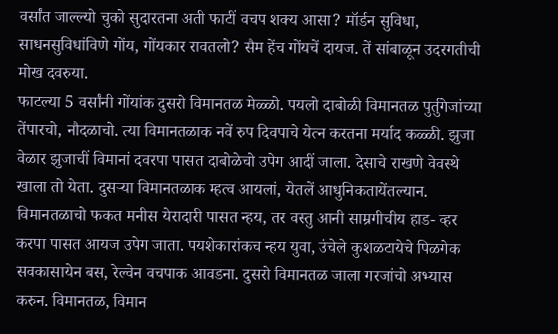वर्सांत जाल्ल्यो चुको सुदारतना अती फाटीं वचप शक्य आसा? मॉर्डन सुविधा, साधनसुविधांविणे गोंय, गोंयकार रावतलो? सैम हेंच गोंयचें दायज. तें सांबाळून उदरगतीची मोख दवरुया.
फाटल्या 5 वर्सांनी गोंयांक दुसरो विमानतळ मेळ्ळो. पयलो दाबोळी विमानतळ पुर्तुगेजांच्या तेंपारचो, नौदळाचो. त्या विमानतळाक नवें रुप दिवपाचे येत्न करतना मर्याद कळ्ळी. झुजा वेळार झुजाचीं विमानां दवरपा पासत दाबोळेचो उपेग आदीं जाला. देसाचे राखणे वेवस्थे खाला तो येता. दुसऱ्या विमानतळाक म्हत्व आयलां, येतलें आधुनिकतायेंतल्यान. विमानतळाचो फकत मनीस येरादारी पासत न्हय, तर वस्तु आनी साम्रगीचीय हाड- व्हर करपा पासत आयज उपेग जाता. पयशेकारांकच न्हय युवा, उंचेले कुशळटायेचे पिळगेक सवकासायेन बस, रेल्वेन वचपाक आवडना. दुसरो विमानतळ जाला गरजांचो अभ्यास करुन. विमानतळ, विमान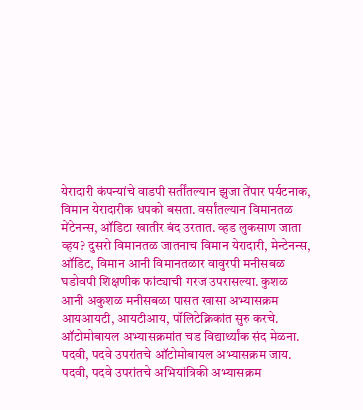येरादारी कंपन्यांचे वाडपी सर्तींतल्यान झुजा तेंपार पर्यटनाक, विमान येरादारीक धपको बसता. वर्सांतल्यान विमानतळ मेंटेनन्स, ऑडिटा खातीर बंद उरतात. व्हड लुकसाण जाता व्हय? दुसरो विमानतळ जातनाच विमान येरादारी, मेन्टेनन्स, ऑडिट, विमान आनी विमानतळार वावुरपी मनीसबळ घडोवपी शिक्षणीक फांट्याची गरज उपरासल्या. कुशळ आनी अकुशळ मनीसबळा पासत खासा अभ्यासक्रम आयआयटी, आयटीआय, पॉलिटेक्निकांत सुरु करचे.
ऑटोमोबायल अभ्यासक्रमांत चड विद्यार्थ्यांक संद मेळना. पदवी, पदवे उपरांतचे ऑटोमोबायल अभ्यासक्रम जाय. पदवी, पदवे उपरांतचे अभियांत्रिकी अभ्यासक्रम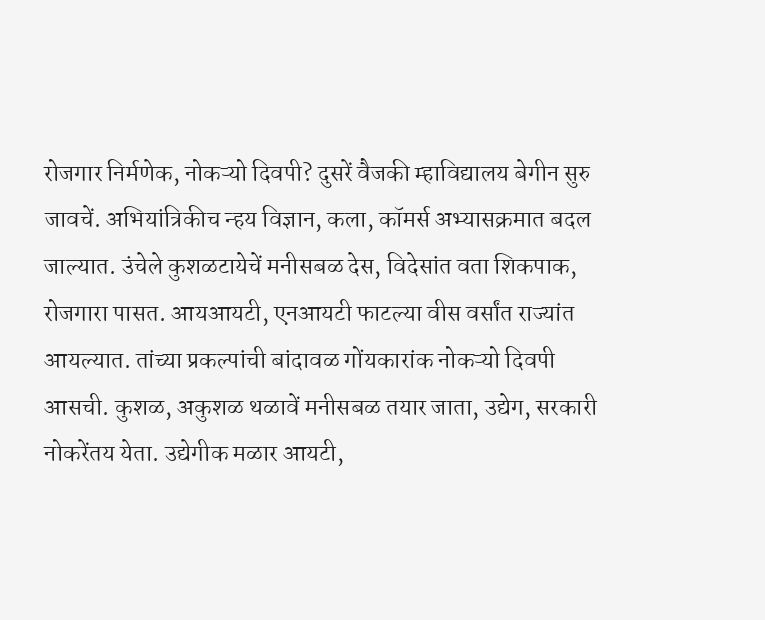रोजगार निर्मणेक, नोकऱ्यो दिवपी? दुसरें वैजकी म्हाविद्यालय बेगीन सुरु जावचें. अभियांत्रिकीच न्हय विज्ञान, कला, कॉमर्स अभ्यासक्रमात बदल जाल्यात. उंचेले कुशळटायेचें मनीसबळ देस, विदेसांत वता शिकपाक, रोजगारा पासत. आयआयटी, एनआयटी फाटल्या वीस वर्सांत राज्यांत आयल्यात. तांच्या प्रकल्पांची बांदावळ गोंयकारांक नोकऱ्यो दिवपी आसची. कुशळ, अकुशळ थळावें मनीसबळ तयार जाता, उद्येग, सरकारी नोकरेंतय येता. उद्येगीक मळार आयटी,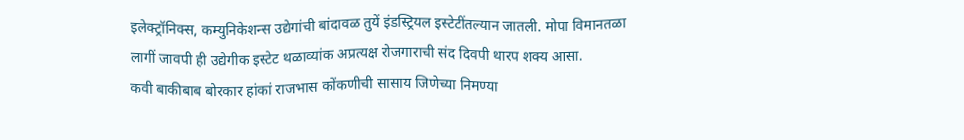इलेक्ट्रॉनिक्स, कम्युनिकेशन्स उद्येगांची बांदावळ तुयें इंडस्ट्रियल इस्टेटींतल्यान जातली. मोपा विमानतळा लागीं जावपी ही उद्येगीक इस्टेट थळाव्यांक अप्रत्यक्ष रोजगाराची संद दिवपी थारप शक्य आसा.
कवी बाकीबाब बोरकार हांकां राजभास कोंकणीची सासाय जिणेच्या निमण्या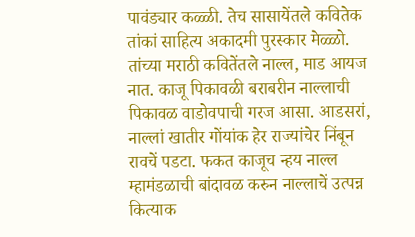पावंड्यार कळ्ळी. तेच सासायेंतले कवितेक तांकां साहित्य अकादमी पुरस्कार मेळ्ळो. तांच्या मराठी कवितेंतले नाल्ल, माड आयज नात. काजू पिकावळी बराबरीन नाल्लाची पिकावळ वाडोवपाची गरज आसा. आडसरां, नाल्लां खातीर गोंयांक हेर राज्यांचेर निंबून रावचें पडटा. फकत काजूच न्हय नाल्ल म्हामंडळाची बांदावळ करुन नाल्लाचें उत्पन्न कित्याक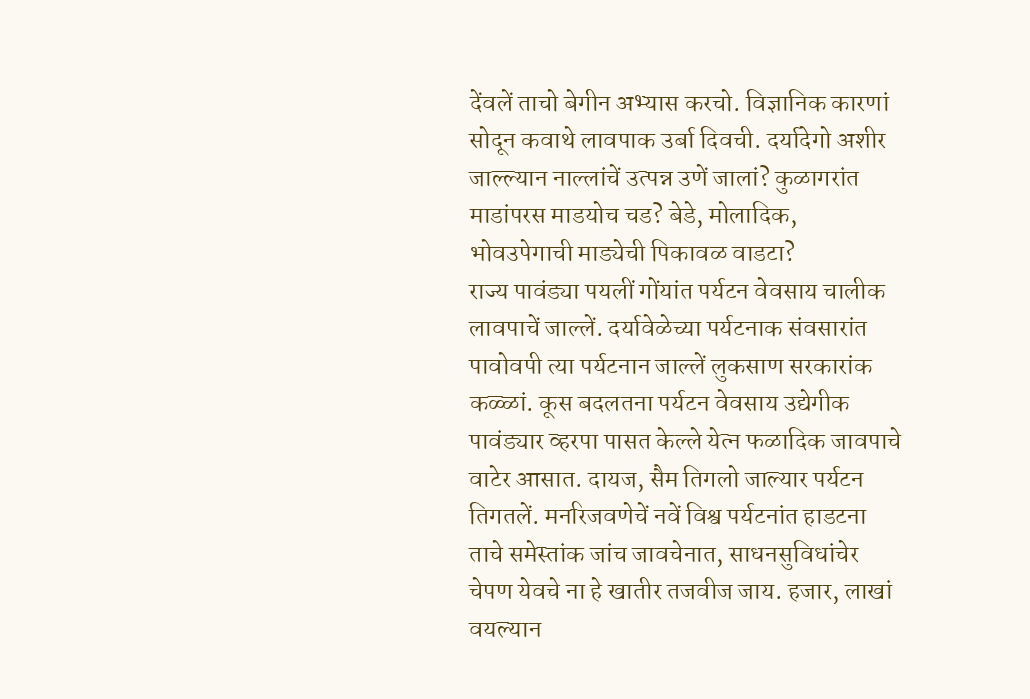देंवलें ताचो बेगीन अभ्यास करचो. विज्ञानिक कारणां सोदून कवाथे लावपाक उर्बा दिवची. दर्यादेगो अशीर जाल्ल्यान नाल्लांचें उत्पन्न उणें जालां? कुळागरांत माडांपरस माडयोच चड? बेडे, मोलादिक, भोवउपेगाची माड्येची पिकावळ वाडटा?
राज्य पावंड्या पयलीं गोंयांत पर्यटन वेवसाय चालीक लावपाचें जाल्लें. दर्यावेळेच्या पर्यटनाक संवसारांत पावोवपी त्या पर्यटनान जाल्लें लुकसाण सरकारांक कळ्ळां. कूस बदलतना पर्यटन वेवसाय उद्येगीक पावंड्यार व्हरपा पासत केल्ले येत्न फळादिक जावपाचे वाटेर आसात. दायज, सैम तिगलो जाल्यार पर्यटन तिगतलें. मनरिजवणेचें नवें विश्व पर्यटनांत हाडटना ताचे समेस्तांक जांच जावचेनात, साधनसुविधांचेर चेपण येवचे ना हे खातीर तजवीज जाय. हजार, लाखां वयल्यान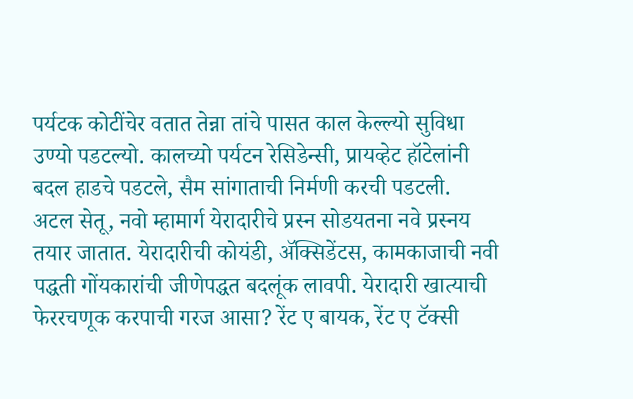पर्यटक कोटींचेर वतात तेन्ना तांचे पासत काल केल्ल्यो सुविधा उण्यो पडटल्यो. कालच्यो पर्यटन रेसिडेन्सी, प्रायव्हेट हॉटेलांनी बदल हाडचे पडटले, सैम सांगाताची निर्मणी करची पडटली.
अटल सेतू, नवो म्हामार्ग येरादारीचे प्रस्न सोडयतना नवे प्रस्नय तयार जातात. येरादारीची कोयंडी, ॲक्सिडेंटस, कामकाजाची नवी पद्धती गोंयकारांची जीणेपद्धत बदलूंक लावपी. येरादारी खात्याची फेररचणूक करपाची गरज आसा? रेंट ए बायक, रेंट ए टॅक्सी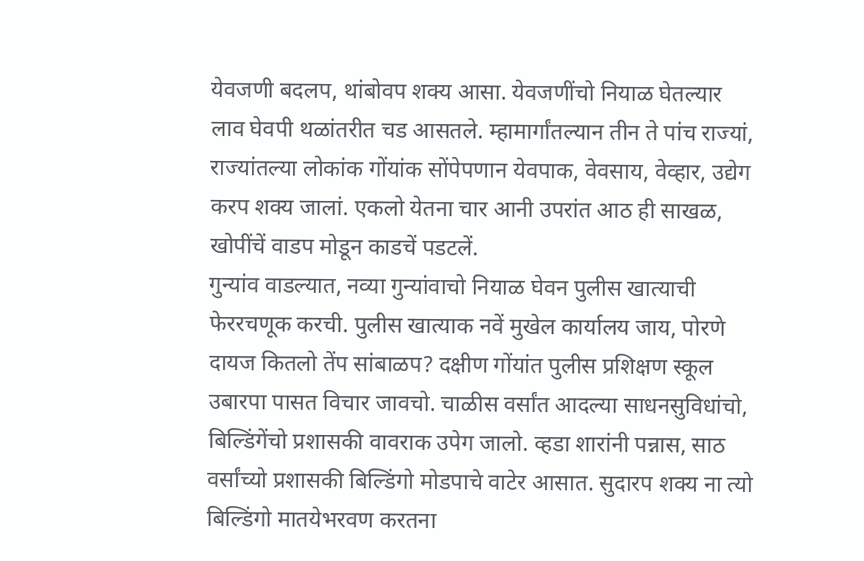येवजणी बदलप, थांबोवप शक्य आसा. येवजणींचो नियाळ घेतल्यार लाव घेवपी थळांतरीत चड आसतले. म्हामार्गांतल्यान तीन ते पांच राज्यां, राज्यांतल्या लोकांक गोंयांक सोंपेपणान येवपाक, वेवसाय, वेव्हार, उद्येग करप शक्य जालां. एकलो येतना चार आनी उपरांत आठ ही साखळ, खोपींचें वाडप मोडून काडचें पडटलें.
गुन्यांव वाडल्यात, नव्या गुन्यांवाचो नियाळ घेवन पुलीस खात्याची फेररचणूक करची. पुलीस खात्याक नवें मुखेल कार्यालय जाय, पोरणे दायज कितलो तेंप सांबाळप? दक्षीण गोंयांत पुलीस प्रशिक्षण स्कूल उबारपा पासत विचार जावचो. चाळीस वर्सांत आदल्या साधनसुविधांचो, बिल्डिंगेंचो प्रशासकी वावराक उपेग जालो. व्हडा शारांनी पन्नास, साठ वर्सांच्यो प्रशासकी बिल्डिंगो मोडपाचे वाटेर आसात. सुदारप शक्य ना त्यो बिल्डिंगो मातयेभरवण करतना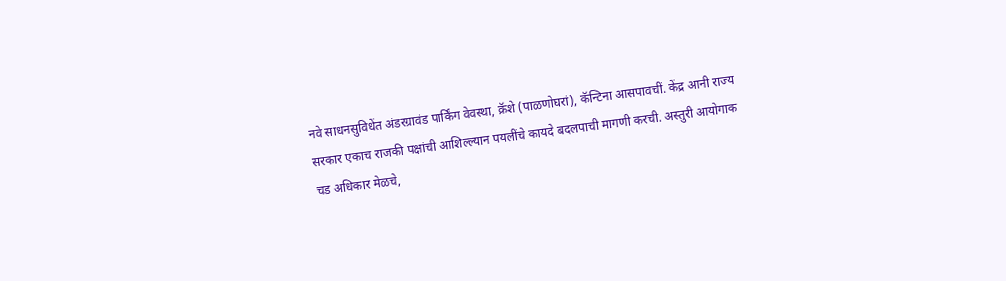नवे साधनसुविधेंत अंडरग्रावंड पार्किंग वेवस्था, क्रॅशे (पाळणोघरां), कॅन्टिना आसपावचीं. केंद्र आनी राज्य सरकार एकाच राजकी पक्षांची आशिल्ल्यान पयलींचे कायदे बदलपाची मागणी करची. अस्तुरी आयोगाक चड अधिकार मेळचे,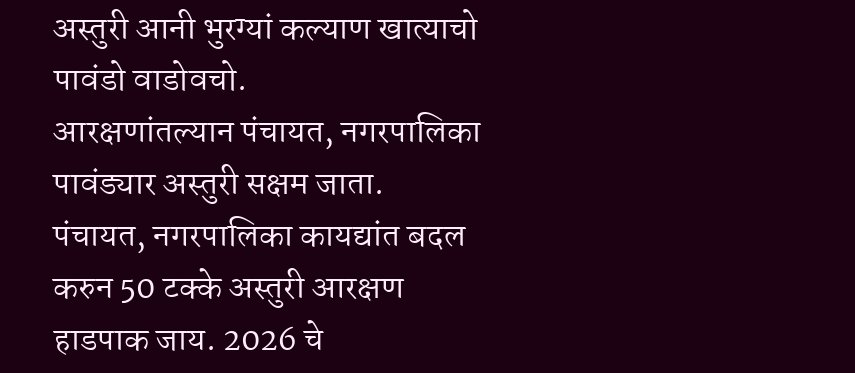अस्तुरी आनी भुरग्यां कल्याण खात्याचो पावंडो वाडोवचो.
आरक्षणांतल्यान पंचायत, नगरपालिका पावंड्यार अस्तुरी सक्षम जाता. पंचायत, नगरपालिका कायद्यांत बदल करुन 50 टक्के अस्तुरी आरक्षण हाडपाक जाय. 2026 चे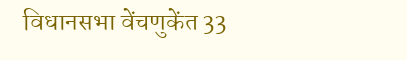विधानसभा वेंचणुकेंत 33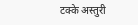टक्के अस्तुरी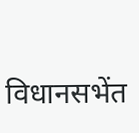विधानसभेंत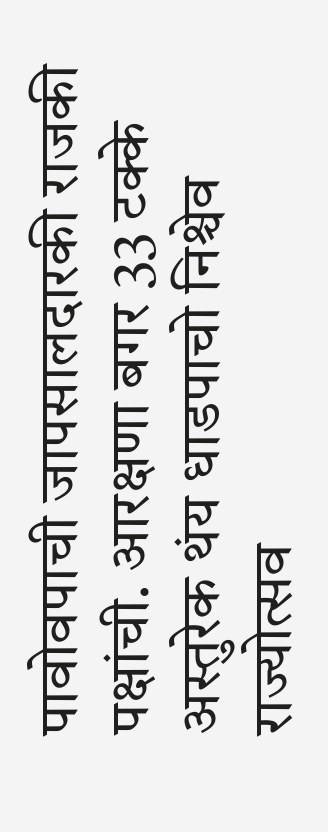पावोवपाची जापसालदारकी राजकी पक्षांची. आरक्षणा बगर 33 टक्के अस्तुरेक थंय धाडपाचो निश्चेव राज्योत्सव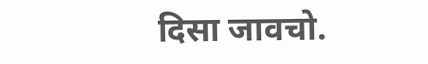दिसा जावचो.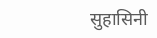सुहासिनी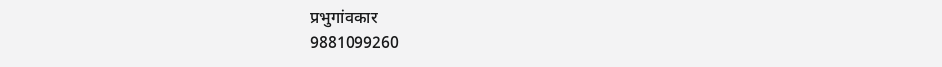प्रभुगांवकार
9881099260